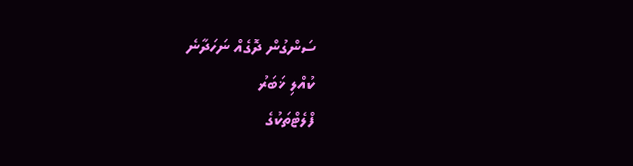ސަންގުން ދޮގެއް ނަހަދާނެ
ކުއްލި ޚަބަރު
ފްލެޓްތަކުގެ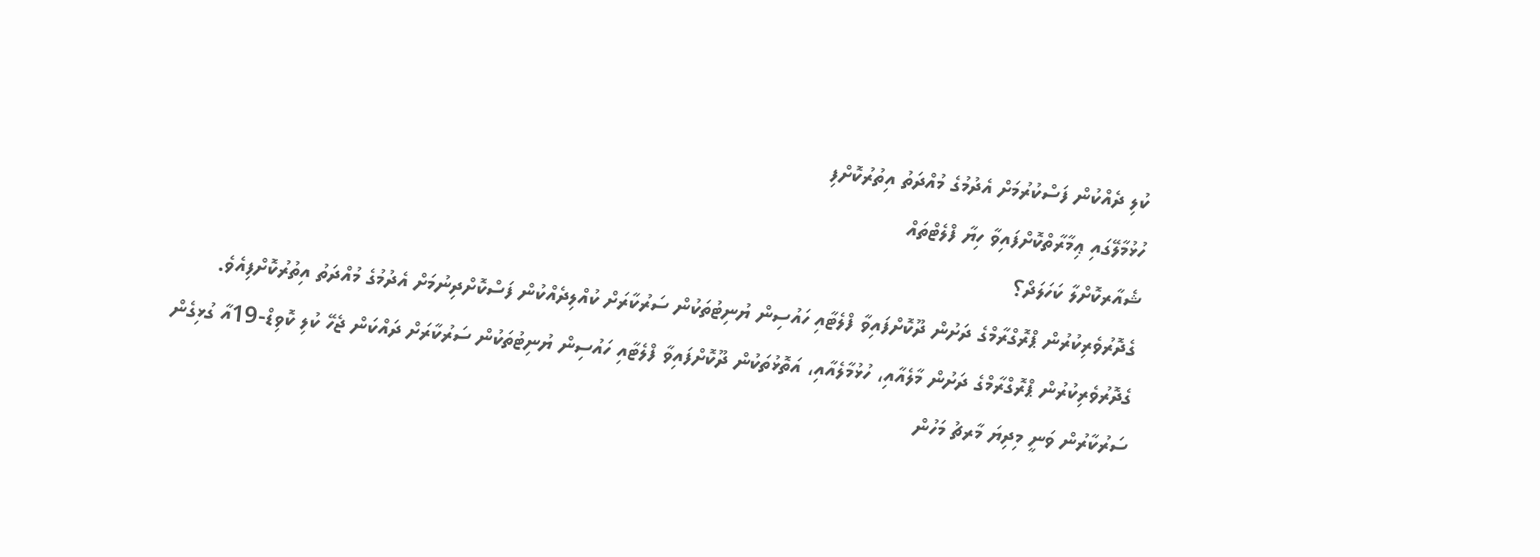ކުލި ދެއްކުން ފަސްކުރުމަށް އެދުމުގެ މުއްދަތު އިތުރުކޮށްފި
ހުޅުމާލޭގައި ޢިމާރާތްކޮށްފައިވާ ހިޔާ ފްލެޓްތައް
ޝެއާރކޮށްލާ ކަހަލަދޯ؟
ގެދޮރުވެރިކުރުން ޕްރޮގްރާމްގެ ދަށުން ދޫކޮށްފައިވާ ފްލެޓާއި ހައުސިން ޔުނިޓުތަކުން ސަރުކާރަށް ކުއްލިދެއްކުން ފަސްކޮށްދިނުމަށް އެދުމުގެ މުއްދަތު އިތުރުކޮށްފިއެވެ.
ގެދޮރުވެރިކުރުން ޕްރޮގްރާމްގެ ދަށުން މާލެއާއި، ހުޅުމާލެއާއި، އަތޮޅުތަކުން ދޫކޮށްފައިވާ ފްލެޓާއި ހައުސިން ޔުނިޓުތަކުން ސަރުކާރަށް ދައްކަން ޖެހޭ ކުލި ކޮވިޑް-19އާ ގުޅިގެން ސަރުކާރުން ވަނީ މިދިޔަ މާރޗު މަހުން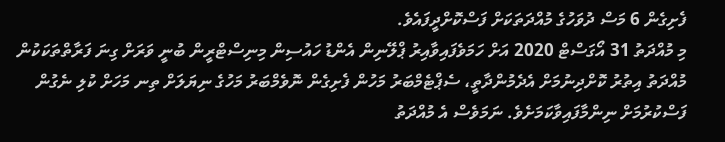ފެށިގެން 6 މަސް ދުވަހުގެ މުއްދަތަކަށް ފަސްކޮށްދީފައެވެ.
މި މުއްދަތު 31 އޯގަސްޓް 2020 އަށް ހަމަވެފައިވާއިރު ޕްލޭނިން އެންޑު ހައުސިން މިނިސްޓްރީން ބުނީ ވަރަށް ގިނަ ފަރާތްތަކަކުން މުއްދަތު އިތުރު ކޮށްދިނުމަށް އެދެމުންދާތީ، ސެޕްޓެމްބަރު މަހުން ފެށިގެން ނޮވެމްބަރު މަހުގެ ނިޔަލަށް ތިނ މަހަށް ކުލި ނެގުން ފަސްކުރުމަށް ނިންމާފައިވާކަމަށެވެ. ނަމަވެސް އެ މުއްދަތު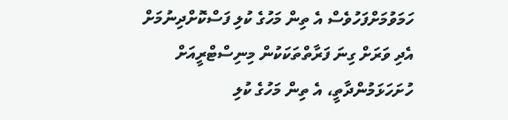ހަމަވުމަށްފަހުވެސް އެ ތިން މަހުގެ ކުލި ފަސްކޮށްދިނުމަށް އެދި ވަރަށް ގިނަ ފަރާތްތަކަކުން މިނިސްޓްރީއަށް ހުށަހަޅަމުންދާތީ، އެ ތިން މަހުގެ ކުލި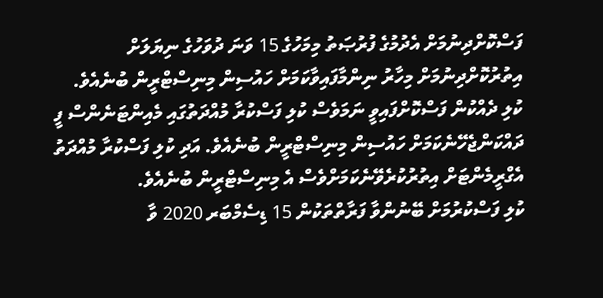ފަސްކޮށްދިނުމަށް އެދުމުގެ ފުރުޞަތު މިމަހުގެ 15 ވަނަ ދުވަހުގެ ނިޔަލަށް އިތުރުކޮށްދިނުމަށް މިހާރު ނިންމާފައިވާކަމަށް ހައުސިން މިނިސްޓްރީން ބުނެއެވެ.
ކުލި ދެއްކުން ފަސްކޮށްފައިވީ ނަމަވެސް ކުލި ފަސްކުރާ މުއްދަތުގައި މެއިންޓަނެންސް ފީ ދައްކަންޖެހޭނެކަމަށް ހައުސިން މިނިސްޓްރީން ބުނެއެވެ. އަދި ކުލި ފަސްކުރާ މުއްދަތު އެގްރީމެންޓަށް އިތުރުކުރެވޭނެކަމަށްވެސް އެ މިނިސްޓްރީން ބުނެއެވެ.
ކުލި ފަސްކުރުމަށް ބޭނުންވާ ފަރާތްތަކުން 15 ޑިސެމްބަރ 2020 ވާ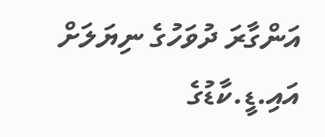އަންގާރަ ދުވަހުގެ ނިޔަލަށް އައި.ޑީ.ކާޑުގެ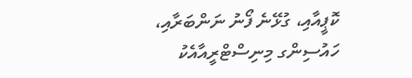ކޮޕީއާއި، ގުޅޭނެ ފޯނު ނަންބަރާއި، ހައުސިންގ މިނިސްޓްރީއާއެކު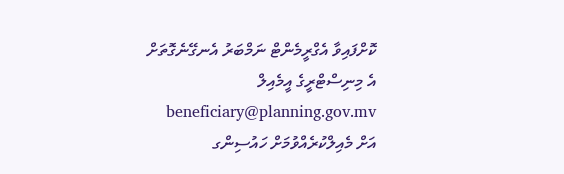ކޮށްފައިވާ އެގްރީމެންޓް ނަމްބަރު އެނގޭނެގޮތަށް އެ މިނިސްޓްރީގެ އީމެއިލް beneficiary@planning.gov.mv އަށް މެއިލްކުރެއްވުމަށް ހައުސިންގ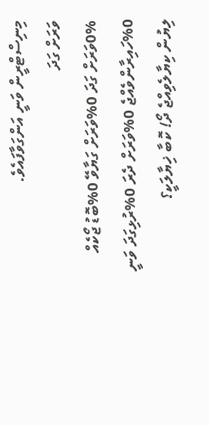މިނިސްޓްރީން ވަނީ އަންގަވާފައެވެ.
ވަރަށް ގަދަ
0%ވަރަށް ގަދަ 0%ވަރަށް ގަޔާވޭ 0%ބޮޑު ޖޯކެއް 0%ހައިރާންވެއްޖެ 0%ވަރަށް ދެރަ 0%ރުޅިގަދަ ވަނީ
ލިޔުން ކިޔާލެވިއްޖެ ދޯ! ކޮބާ ޚިޔާލަކީ؟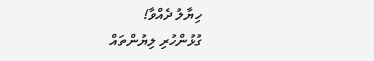ހިޔާލު ދެއްވާ!
ގުޅުންހުރި ލިޔުންތައް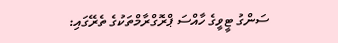ސަންގު ޓީވީގެ ހާއްސަ ޕްރޮގްރާމްތަކުގެ ތެރޭގައި: